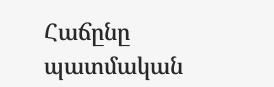Հաճընը պատմական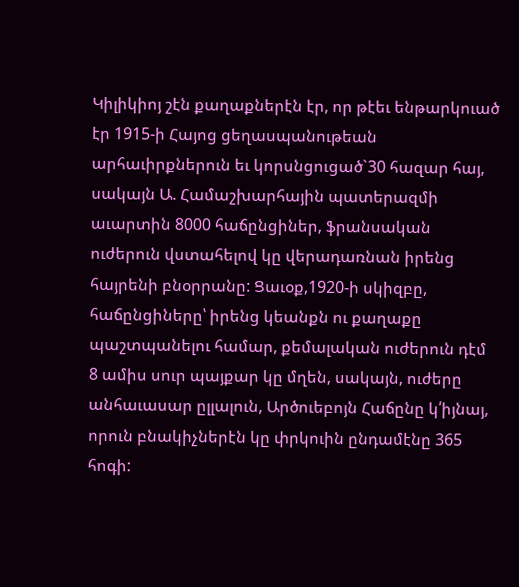Կիլիկիոյ շէն քաղաքներէն էր, որ թէեւ ենթարկուած էր 1915-ի Հայոց ցեղասպանութեան արհաւիրքներուն եւ կորսնցուցած`30 հազար հայ, սակայն Ա. Համաշխարհային պատերազմի աւարտին 8000 հաճընցիներ, ֆրանսական ուժերուն վստահելով կը վերադառնան իրենց հայրենի բնօրրանը: Ցաւօք,1920-ի սկիզբը, հաճընցիները՝ իրենց կեանքն ու քաղաքը պաշտպանելու համար, քեմալական ուժերուն դէմ 8 ամիս սուր պայքար կը մղեն, սակայն, ուժերը անհաւասար ըլլալուն, Արծուեբոյն Հաճընը կ՛իյնայ, որուն բնակիչներէն կը փրկուին ընդամէնը 365 հոգի: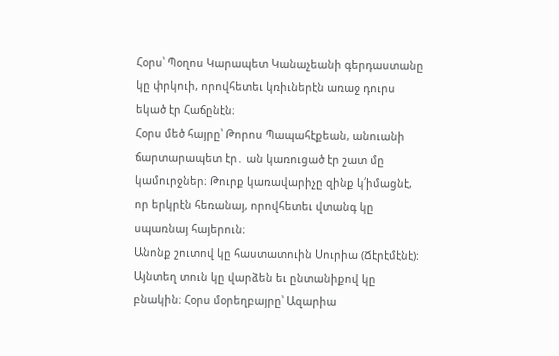Հօրս՝ Պօղոս Կարապետ Կանաչեանի գերդաստանը կը փրկուի, որովհետեւ կռիւներէն առաջ դուրս եկած էր Հաճընէն։
Հօրս մեծ հայրը՝ Թորոս Պապահէքեան, անուանի ճարտարապետ էր․ ան կառուցած էր շատ մը կամուրջներ։ Թուրք կառավարիչը զինք կ՛իմացնէ, որ երկրէն հեռանայ, որովհետեւ վտանգ կը սպառնայ հայերուն։
Անոնք շուտով կը հաստատուին Սուրիա (Ճէրէմէնէ): Այնտեղ տուն կը վարձեն եւ ընտանիքով կը բնակին։ Հօրս մօրեղբայրը՝ Ազարիա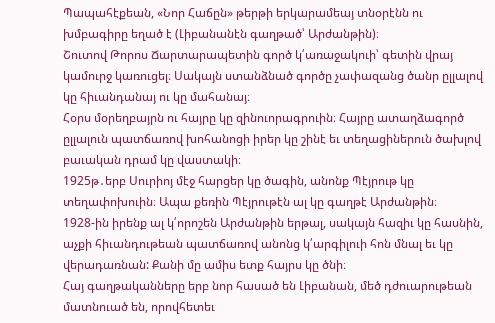Պապահէքեան, «Նոր Հաճըն» թերթի երկարամեայ տնօրէնն ու խմբագիրը եղած է (Լիբանանէն գաղթած՝ Արժանթին)։
Շուտով Թորոս Ճարտարապետին գործ կ՛առաջակուի՝ գետին վրայ կամուրջ կառուցել։ Սակայն ստանձնած գործը չափազանց ծանր ըլլալով կը հիւանդանայ ու կը մահանայ։
Հօրս մօրեղբայրն ու հայրը կը զինուորագրուին։ Հայրը ատաղձագործ ըլլալուն պատճառով խոհանոցի իրեր կը շինէ եւ տեղացիներուն ծախլով բաւական դրամ կը վաստակի։
1925թ․երբ Սուրիոյ մէջ հարցեր կը ծագին, անոնք Պէյրութ կը տեղափոխուին։ Ապա քեռին Պէյրութէն ալ կը գաղթէ Արժանթին։
1928-ին իրենք ալ կ՛որոշեն Արժանթին երթալ, սակայն հազիւ կը հասնին, աչքի հիւանդութեան պատճառով անոնց կ՛արգիլուի հոն մնալ եւ կը վերադառնան: Քանի մը ամիս ետք հայրս կը ծնի։
Հայ գաղթականները երբ նոր հասած են Լիբանան, մեծ դժուարութեան մատնուած են, որովհետեւ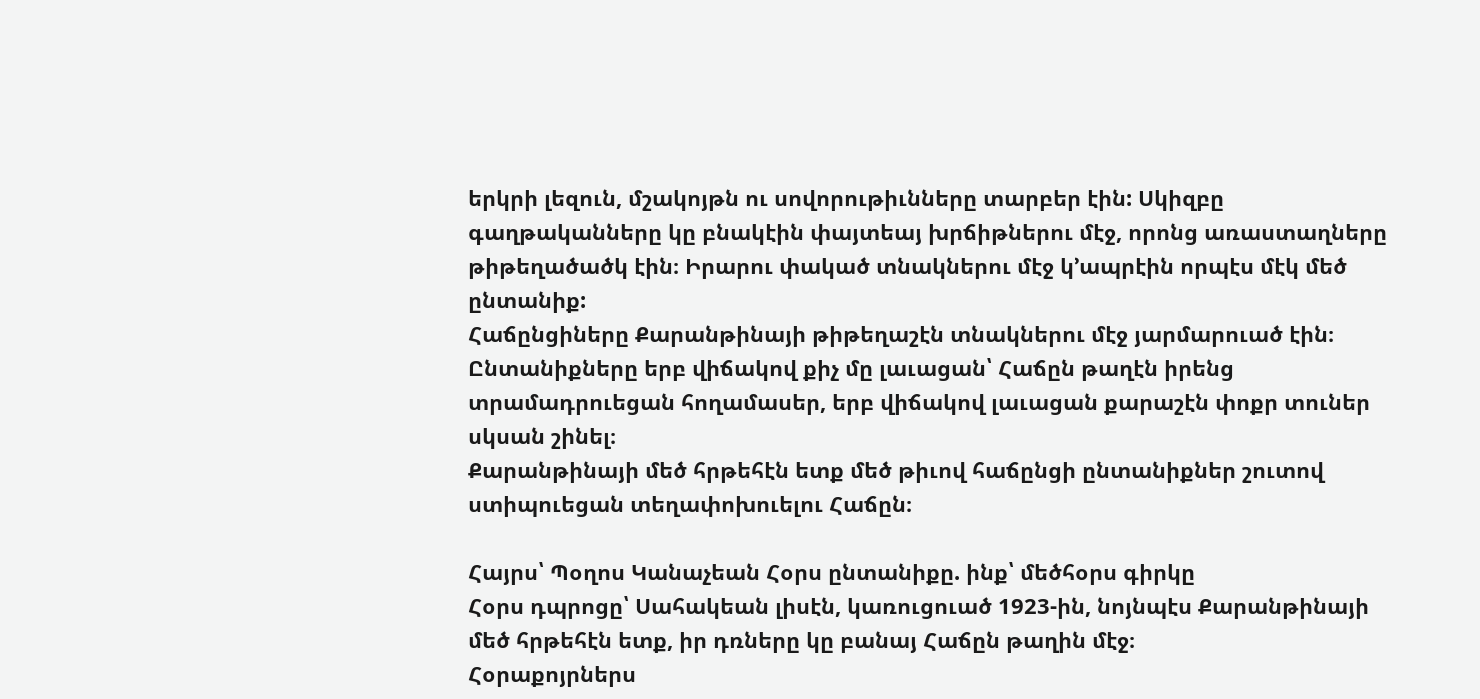երկրի լեզուն, մշակոյթն ու սովորութիւնները տարբեր էին: Սկիզբը գաղթականները կը բնակէին փայտեայ խրճիթներու մէջ, որոնց առաստաղները թիթեղածածկ էին։ Իրարու փակած տնակներու մէջ կ’ապրէին որպէս մէկ մեծ ընտանիք:
Հաճընցիները Քարանթինայի թիթեղաշէն տնակներու մէջ յարմարուած էին։ Ընտանիքները երբ վիճակով քիչ մը լաւացան՝ Հաճըն թաղէն իրենց տրամադրուեցան հողամասեր, երբ վիճակով լաւացան քարաշէն փոքր տուներ սկսան շինել։
Քարանթինայի մեծ հրթեհէն ետք մեծ թիւով հաճընցի ընտանիքներ շուտով ստիպուեցան տեղափոխուելու Հաճըն։

Հայրս՝ Պօղոս Կանաչեան Հօրս ընտանիքը. ինք՝ մեծհօրս գիրկը
Հօրս դպրոցը՝ Սահակեան լիսէն, կառուցուած 1923-ին, նոյնպէս Քարանթինայի մեծ հրթեհէն ետք, իր դռները կը բանայ Հաճըն թաղին մէջ։
Հօրաքոյրներս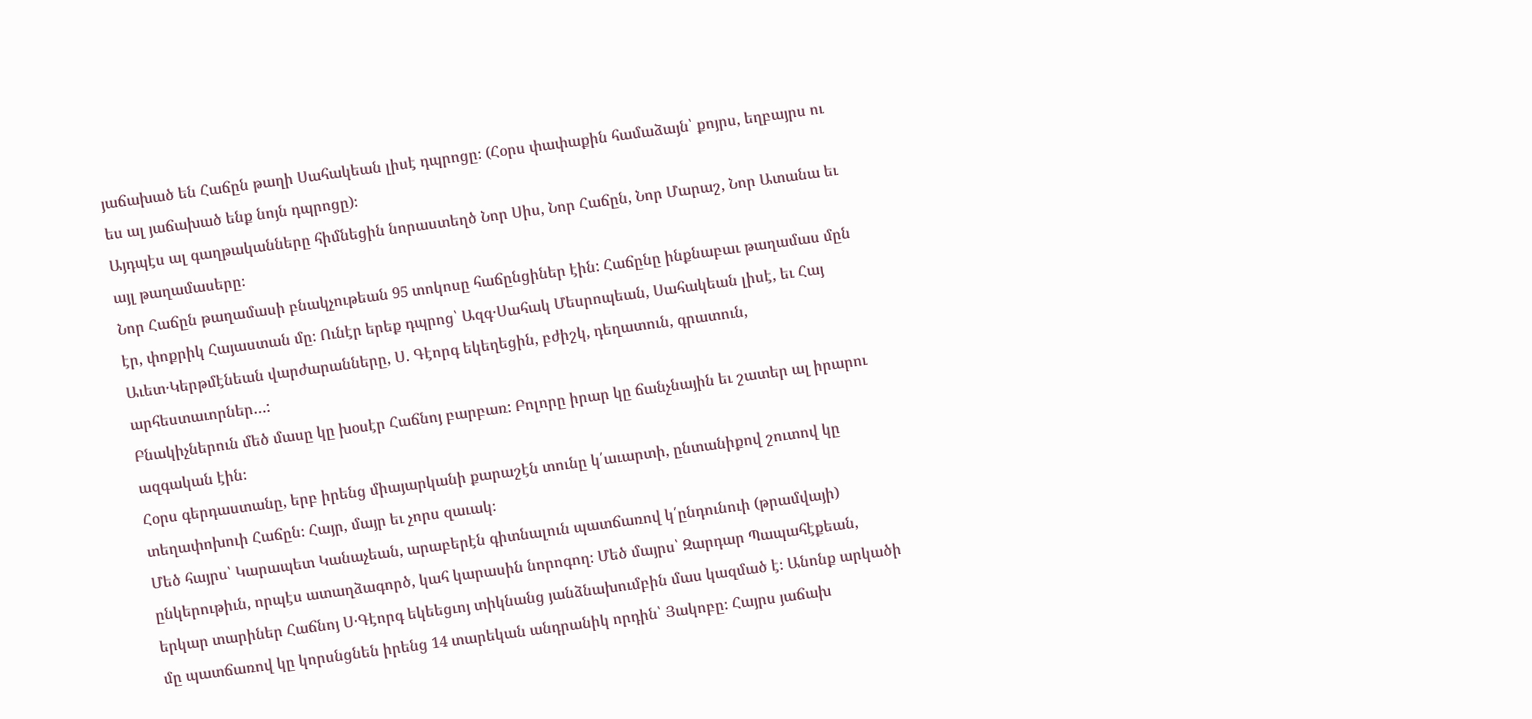յաճախած են Հաճըն թաղի Սահակեան լիսէ դպրոցը։ (Հօրս փափաքին համաձայն՝ քոյրս, եղբայրս ու ես ալ յաճախած ենք նոյն դպրոցը)։
Այդպէս ալ գաղթականները հիմնեցին նորաստեղծ Նոր Սիս, Նոր Հաճըն, Նոր Մարաշ, Նոր Ատանա եւ այլ թաղամասերը։
Նոր Հաճըն թաղամասի բնակչութեան 95 տոկոսը հաճընցիներ էին: Հաճընը ինքնաբաւ թաղամաս մըն էր, փոքրիկ Հայաստան մը։ Ունէր երեք դպրոց՝ Ազգ․Սահակ Մեսրոպեան, Սահակեան լիսէ, եւ Հայ Աւետ․Կերթմէնեան վարժարանները, Ս. Գէորգ եկեղեցին, բժիշկ, դեղատուն, գրատուն, արհեստաւորներ…:
Բնակիչներուն մեծ մասը կը խօսէր Հաճնոյ բարբառ: Բոլորը իրար կը ճանչնային եւ շատեր ալ իրարու ազգական էին։
Հօրս գերդաստանը, երբ իրենց միայարկանի քարաշէն տունը կ՛աւարտի, ընտանիքով շուտով կը տեղափոխուի Հաճըն։ Հայր, մայր եւ չորս զաւակ։
Մեծ հայրս՝ Կարապետ Կանաչեան, արաբերէն գիտնալուն պատճառով կ՛ընդունուի (թրամվայի) ընկերութիւն, որպէս ատաղձագործ, կահ կարասին նորոգող։ Մեծ մայրս՝ Զարդար Պապահէքեան, երկար տարիներ Հաճնոյ Ս․Գէորգ եկեեցւոյ տիկնանց յանձնախումբին մաս կազմած է։ Անոնք արկածի մը պատճառով կը կորսնցնեն իրենց 14 տարեկան անդրանիկ որդին՝ Յակոբը։ Հայրս յաճախ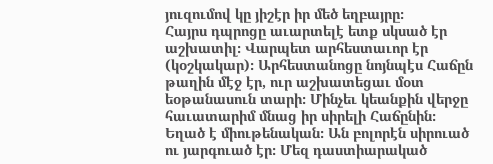յուզումով կը յիշէր իր մեծ եղբայրը։
Հայրս դպրոցը աւարտելէ ետք սկսած էր աշխատիլ։ Վարպետ արհեստաւոր էր (կօշկակար)։ Արհեստանոցը նոյնպէս Հաճըն թաղին մէջ էր, ուր աշխատեցաւ մօտ եօթանասուն տարի։ Մինչեւ կեանքին վերջը հաւատարիմ մնաց իր սիրելի Հաճընին։ Եղած է միութենական։ Ան բոլորէն սիրուած ու յարգուած էր։ Մեզ դաստիարակած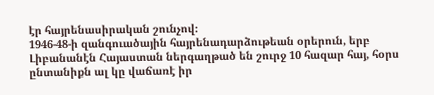էր հայրենասիրական շունչով։
1946-48-ի զանգուածային հայրենադարձութեան օրերուն, երբ Լիբանանէն Հայաստան ներգաղթած են շուրջ 10 հազար հայ, հօրս ընտանիքն ալ կը վաճառէ իր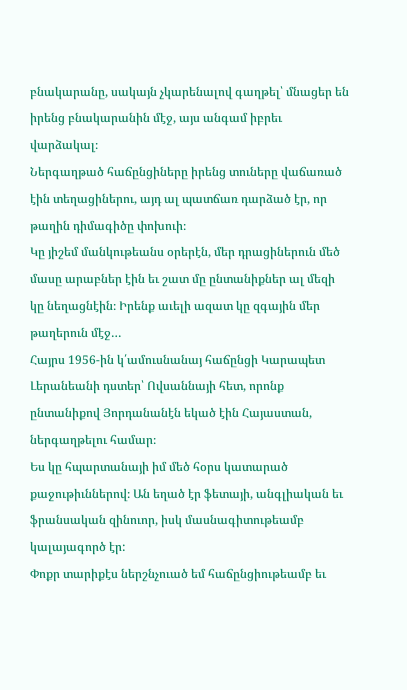բնակարանը, սակայն չկարենալով գաղթել՝ մնացեր են իրենց բնակարանին մէջ, այս անգամ իբրեւ վարձակալ։
Ներգաղթած հաճընցիները իրենց տուները վաճառած էին տեղացիներու, այդ ալ պատճառ դարձած էր, որ թաղին դիմագիծը փոխուի։
Կը յիշեմ մանկութեանս օրերէն, մեր դրացիներուն մեծ մասը արաբներ էին եւ շատ մը ընտանիքներ ալ մեզի կը նեղացնէին։ Իրենք աւելի ազատ կը զգային մեր թաղերուն մէջ…
Հայրս 1956-ին կ՛ամուսնանայ հաճընցի Կարապետ Լերանեանի դստեր՝ Ովսաննայի հետ, որոնք ընտանիքով Յորդանանէն եկած էին Հայաստան, ներգաղթելու համար։
Ես կը հպարտանայի իմ մեծ հօրս կատարած քաջութիւններով։ Ան եղած էր ֆետայի, անգլիական եւ ֆրանսական զինուոր, իսկ մասնագիտութեամբ կալայագործ էր:
Փոքր տարիքէս ներշնչուած եմ հաճընցիութեամբ եւ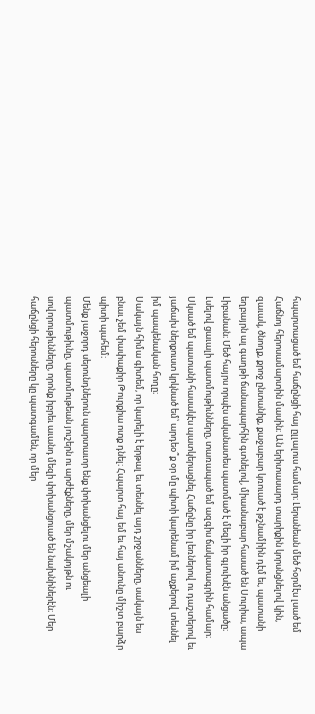հպարտացած եմ հաճընցի հայ ըլլալուս համար։ Լերանեան մեծ հօրմէս լսած եմ Հաճնոյ հերոսամարտին մասին։ Ան երիտասարդ տարիքին կորսնցնելով կին, զաւակ, ծնողք, քրոջ ընտանիք, քաջաբար կռուած է թշնամիին դէմ եւ, պատանի եղբայրն ալ գաղթի ճանապարհին գտնելով, միասնաբար հասած են Սուրիա, ապա Լիբանան։ Մեծ հայրս որպէս ականատես պատմած է մեզի իր գլուխէն անցածը։
Լսելով ցաւալի պատմութիւնները, տառապած եմ ազգիս ճակատագրին համար։ Սկսած եմ պատանի հասակէս պատկերացնել Հաճընը իր լեռներով ու դաշտերով եւ յաճախ ներքուստ կրկնած եմ՝ արդեօ՞ք օր մը պիտի կարենամ իմ աչքերով տեսնել իմ պապենական հողը։
Սակայն հիմա գիտեմ, որ կարելի է երթալ եւ տեսնել այդ շրջանները, սակայն ես բնաւ չեմ փափաքիր Թուրքիա ոտք դնել։ Հպարտ հայ եմ եւ հայ անունը միշտ բարձր պիտի պահեմ։
Մենք յաջորդ սերունդներուն պարտաւոր ենք փոխանցելու մեր անցեալի պատմութիւնը, պատմութեան յուշերն ու արժէքները, մեր մշակոյթն ու սովորութիւնները, որոնք իբրեւ աւանդ մեզի փոխանցուած են նախնիներէն։ Մեր հաճընցի հերոսները կը պատգամեն, որ մեր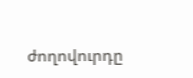ժողովուրդը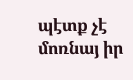պէտք չէ մոռնայ իր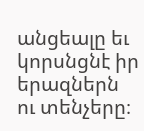անցեալը եւ կորսնցնէ իր երազներն ու տենչերը։